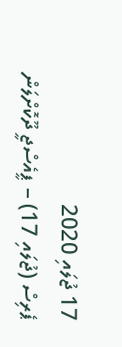17 ޖުލައި 2020
ޕެރިސް (ޖުލައި 17) – ޕީއެސްޖީ ދޫކޮށްލަން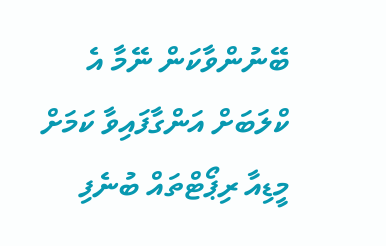ބޭނުންވާކަން ނޭމާ އެ ކްލަބަށް އަންގާފައިވާ ކަމަށް މީޑިއާ ރިޕޯޓްތައް ބުނެފި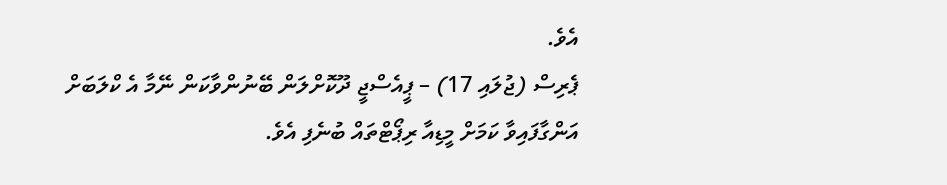އެވެ.
ޕެރިސް (ޖުލައި 17) – ޕީއެސްޖީ ދޫކޮށްލަން ބޭނުންވާކަން ނޭމާ އެ ކްލަބަށް އަންގާފައިވާ ކަމަށް މީޑިއާ ރިޕޯޓްތައް ބުނެފި އެވެ.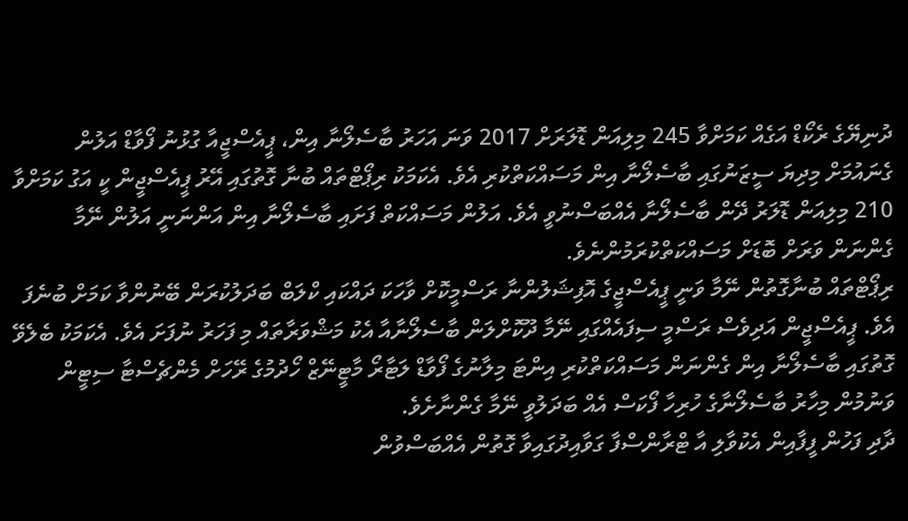ދުނިޔޭގެ ރެކޯޑް އަގެއް ކަމަށްވާ 245 މިލިއަން ޑޮލަރަށް 2017 ވަނަ އަހަރު ބާސެލޯނާ އިން، ޕީއެސްޖީއާ ގުޅުނު ފޯވާޑް އަލުން ގެނައުމަށް މިދިޔަ ސީޒަނުގައި ބާސެލޯނާ އިން މަސައްކަތްކުރި އެވެ. އެކަމަކު ރިޕޯޓްތައް ބުނާ ގޮތުގައި އޭރު ޕީއެސްޖީން ކީ އަގު ކަމަށްވާ 210 މިލިއަން ޑޮލަރު ދޭން ބާސެލޯނާ އެއްބަސްނުވީ އެވެ. އަލުން މަސައްކަތް ފަށައި ބާސެލޯނާ އިން އަންނަނީ އަލުން ނޭމާ ގެންނަން ވަރަށް ބޮޑަށް މަސައްކަތްކުރަމުންނެވެ.
ރިޕޯޓްތައް ބުނާގޮތުން ނޭމާ ވަނީ ޕީއެސްޖީގެ އޮފިޝަލުންނާ ރަސްމީކޮށް ވާހަކަ ދައްކައި ކްލަބް ބަދަލުކުރަން ބޭނުންވާ ކަމަށް ބުނެފަ އެވެ. ޕީއެސްޖީން އަދިވެސް ރަސްމީ ސިފައެއްގައި ނޭމާ ދޫކޮށްލަން ބާސެލޯނާއާ އެކު މަޝްވަރާތައް މި ފަހަރު ނުފަށަ އެވެ. އެކަމަކު ބެލެވޭ ގޮތުގައި ބާސެލޯނާ އިން ގެންނަން މަސައްކަތްކުރި އިންޓަ މިލާނުގެ ފޯވާޑް ލަޓާރޯ މާޓީނޭޒް ހޯދުމުގެ ރޭހަށް މެންޗެސްޓާ ސިޓީން ވަނުމުން މިހާރު ބާސެލޯނާގެ ހުރިހާ ފޯކަސް އެއް ބަދަލުވީ ނޭމާ ގެންނާށެވެ.
ދާދި ފަހުން ފީފާއިން އެކުވާލި އާ ޓްރާންސްފާ ގަވާއިދުގައިވާ ގޮތުން އެއްބަސްވުން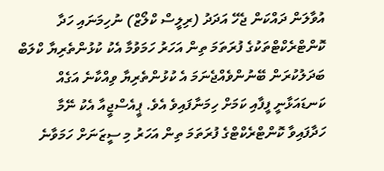އުވާލަން ދައްކަން ޖެހޭ އަދަދު (ރިލީސް ކްލޯޒް) ނުހިމަނައި ހަދާ ކޮންޓްރެކްޓްތަކުގެ ފުރަތަމަ ތިން އަހަރު ހަމަވުމާ އެކު ކުޅުންތެރިޔާ ކްލަބް ބަދަލުކުރަން ބޭނުންވެއްޖެނަމަ އެ ކުޅުންތެރިޔާ ވިއްކާނެ އަގެއް ކަނޑައަޅާނީ ފީފާއި ކަމަށް ހިމަނާފައިވެ އެވެ. ޕީއެސްޖީއާ އެކު ނޭމާ ހަދާފައިވާ ކޮންޓްރެކްޓްގެ ފުރަތަމަ ތިން އަހަރު މި ސީޒަނަށް ހަމަވާނެ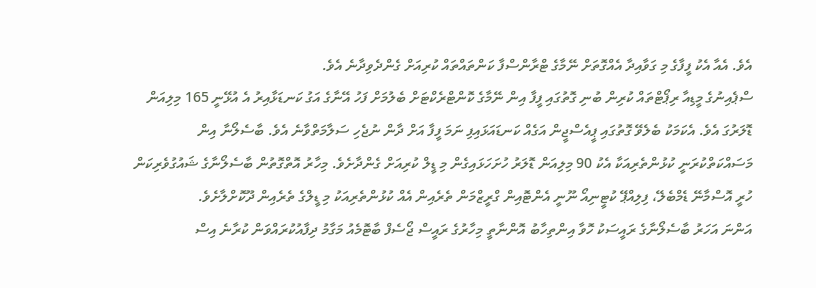އެވެ. އެއާ އެކު ފީފާގެ މި ގަވާއިދާ އެއްގޮތަށް ނޭމާގެ ޓްރާންސްފާ ކަންތައްތައް ކުރިއަށް ގެންދެވިދާނެ އެވެ.
ސްޕެއިނުގެ މީޑިއާ ރިޕޯޓްތައް ކުރިން ބުނި ގޮތުގައި ފީފާ އިން ނޭމާގެ ކޮންޓްރެކްޓަށް ބެލުމަށް ފަހު އޭނާގެ އަގު ކަނޑަޅާއިރު އެ އުޅޭނީ 165 މިލިއަން ޑޮލަރުގަ އެވެ. އެކަމަކު ބެލެވޭ ގޮތުގައި ޕީއެސްޖީން އަގެއް ކަނޑައަޅައިފި ނަމަ ފީފާ އަށް ދާން ނުޖެހި ސަލާމަތްވާނެ އެވެ. ބާސެލޯނާ އިން މަސައްކަތްކުރަނީ ކުޅުންތެރިއަކާ އެކު 90 މިލިއަން ޑޮލަރު ހުށަހަޅައިގެން މި ޑީލް ކުރިއަށް ގެންދާށެވެ. މިހާރު އޮތްގޮތުން ބާސެލޯނާގެ ޝައުގުވެރިކަން ހުރީ އޮސްމާނޭ ޑެމްބެލޭ، ފިލިއްޕޭ ކުޓީނިއޯ ނޫނީ އެންޓޮއިން ގްރީޒްމަން ތެރެއިން އެއް ކުޅުންތެރިއަކު މި ޑީލްގެ ތެރެއިން ދޫކޮށްލާށެވެ.
އަންނަ އަހަރު ބާސެލޯނާގެ ރައީސަކު ހޮވާ އިންތިހާބު އޮންނާތީ މިހާރުގެ ރައީސް ޖޯސެފް ބާޓޮމެއު މަގާމު ދިފާއުކުރައްވަން ކުރާނެ އިސް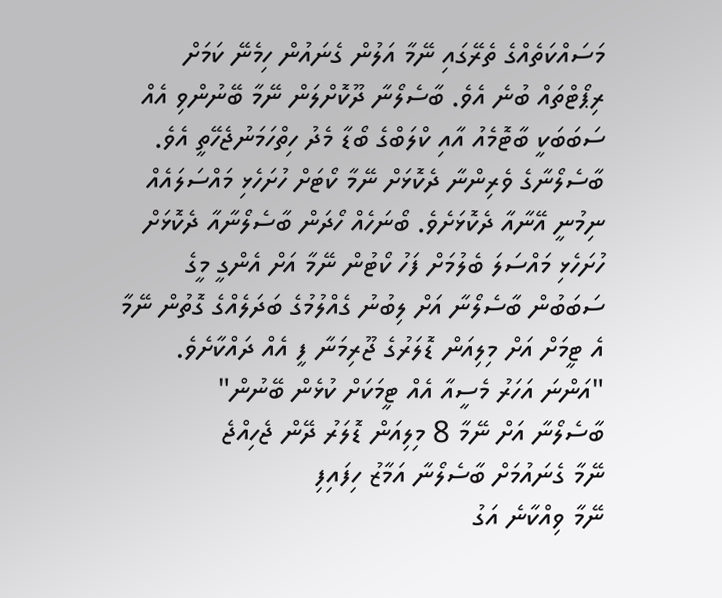މަސައްކަތެއްގެ ތެރޭގައި ނޭމާ އަލުން ގެނައުން ހިމެނޭ ކަމަށް ރިޕޯޓްތައް ބުނެ އެވެ. ބާސެލޯނާ ދޫކޮށްލަން ނޭމާ ބޭނުންވި އެއް ސަބަބަކީ ބާޓޮމެއު އާއި ކްލަބްގެ ބޯޑާ މެދު ހިތްހަމަނުޖެހޭތީ އެވެ. ބާސެލޯނާގެ ވެރިންނާ ދެކޮޅަށް ނޭމާ ކޯޓަށް ހުށަހެޅި މައްސަލައެއް ނިމުނީ އޭނާއާ ދެކޮޅަށެވެ. ބޯނަހެއް ހޯދަން ބާސެލޯނާއާ ދެކޮޅަށް ހުށަހެޅި މައްސަލަ ބެލުމަށް ފަހު ކޯޓުން ނޭމާ އަށް އެންގީ މީގެ ސަބަބުން ބާސެލޯނާ އަށް ލިބުނު ގެއްލުމުގެ ބަދަލެއްގެ ގޮތުން ނޭމާ އެ ޓީމަށް އަށް މިލިއަން ޑޮލަރުގެ ޖޫރިމަނާ ފީ އެއް ދައްކާށެވެ.
"އަންނަ އަހަރު މެސީއާ އެއް ޓީމަކަށް ކުޅެން ބޭނުން"
ބާސެލޯނާ އަށް ނޭމާ 8 މިލިއަން ޑޮލަރު ދޭން ޖެހިއްޖެ
ނޭމާ ގެނައުމަށް ބާސެލޯނާ އަމާޒު ހިފައިފި
ނޭމާ ވިއްކާނެ އަގު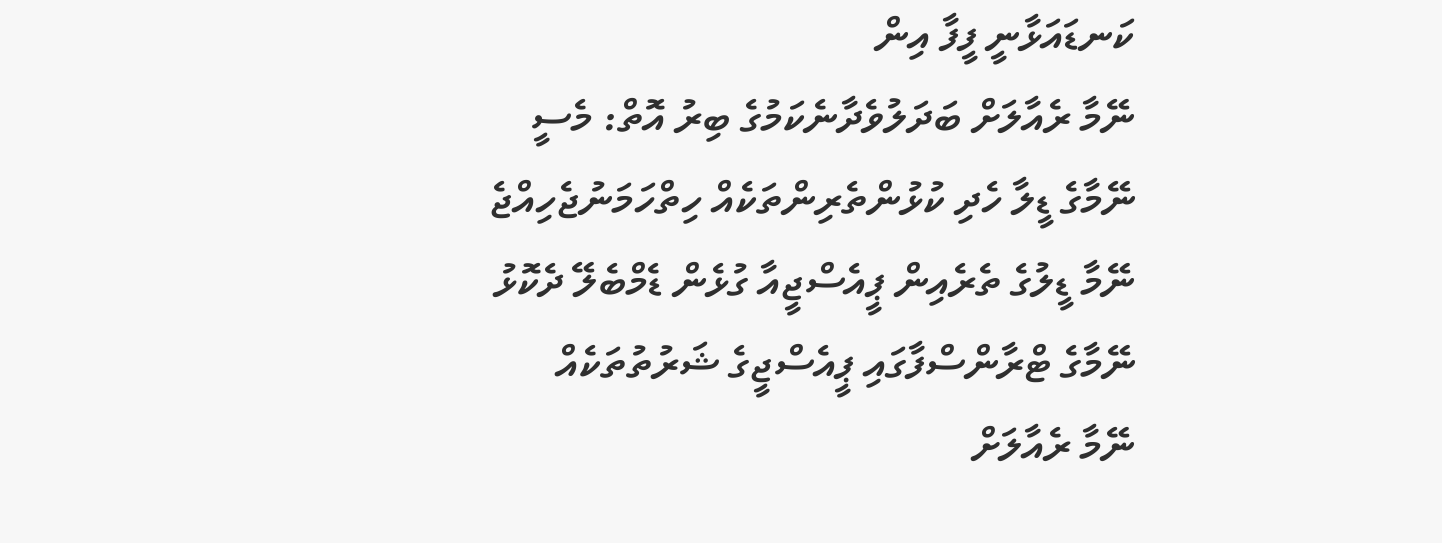ކަނޑައަޅާނީ ފީފާ އިން
ނޭމާ ރެއާލަށް ބަދަލުވެދާނެކަމުގެ ބިރު އޮތް: މެސީ
ނޭމާގެ ޑީލާ ހެދި ކުޅުންތެރިންތަކެއް ހިތްހަމަނުޖެހިއްޖެ
ނޭމާ ޑީލުގެ ތެރެއިން ޕީއެސްޖީއާ ގުޅެން ޑެމްބެލޭ ދެކޮޅު
ނޭމާގެ ޓްރާންސްފާގައި ޕީއެސްޖީގެ ޝަރުތުތަކެއް
ނޭމާ ރެއާލަށް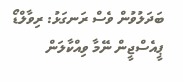ބަދަލުވުން ވެސް ރަނގަޅު: ރިވާލްޑޯ
ޕީއެސްޖީން ނޭމާ ވިއްކާލަން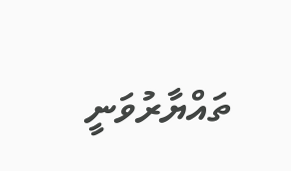ތައްޔާރުވަނީ